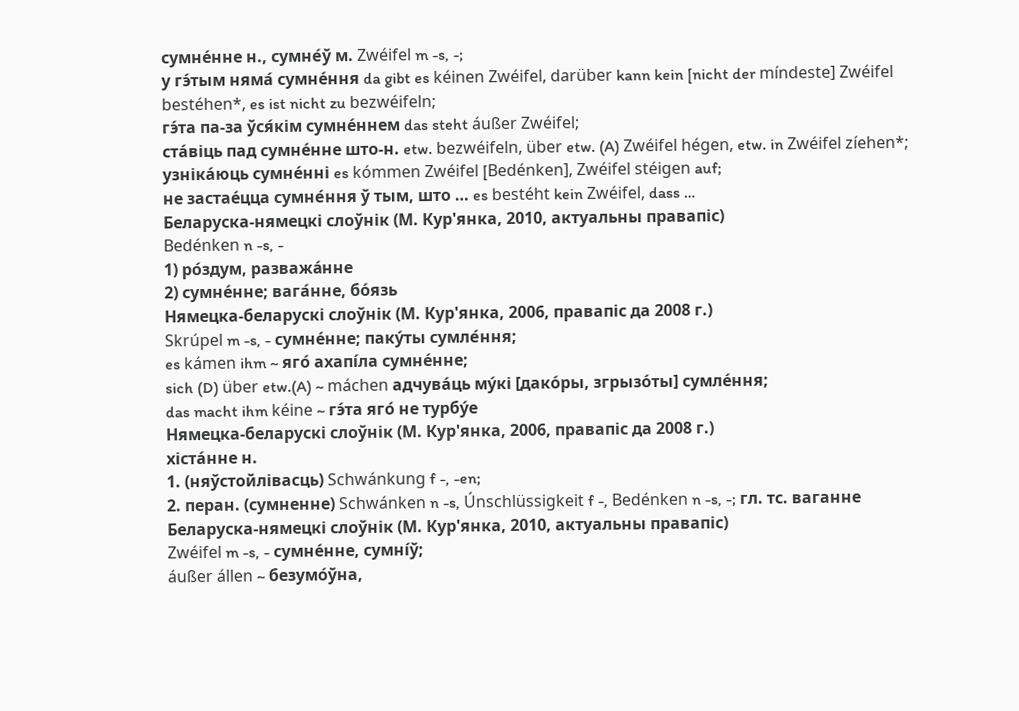сумне́нне н., сумне́ў м. Zwéifel m -s, -;
у гэ́тым няма́ сумне́ння da gibt es kéinen Zwéifel, darüber kann kein [nicht der míndeste] Zwéifel bestéhen*, es ist nicht zu bezwéifeln;
гэ́та па-за ўся́кім сумне́ннем das steht áußer Zwéifel;
ста́віць пад сумне́нне што-н. etw. bezwéifeln, über etw. (A) Zwéifel hégen, etw. in Zwéifel zíehen*;
узніка́юць сумне́нні es kómmen Zwéifel [Bedénken], Zwéifel stéigen auf;
не застае́цца сумне́ння ў тым, што … es bestéht kein Zwéifel, dass …
Беларуска-нямецкі слоўнік (М. Кур'янка, 2010, актуальны правапіс)
Bedénken n -s, -
1) ро́здум, разважа́нне
2) сумне́нне; вага́нне, бо́язь
Нямецка-беларускі слоўнік (М. Кур'янка, 2006, правапіс да 2008 г.)
Skrúpel m -s, - сумне́нне; паку́ты сумле́ння;
es kámen ihm ~ яго́ ахапі́ла сумне́нне;
sich (D) über etw.(A) ~ máchen адчува́ць му́кі [дако́ры, згрызо́ты] сумле́ння;
das macht ihm kéine ~ гэ́та яго́ не турбу́е
Нямецка-беларускі слоўнік (М. Кур'янка, 2006, правапіс да 2008 г.)
хіста́нне н.
1. (няўстойлівасць) Schwánkung f -, -en;
2. перан. (сумненне) Schwánken n -s, Únschlüssigkeit f -, Bedénken n -s, -; гл. тс. ваганне
Беларуска-нямецкі слоўнік (М. Кур'янка, 2010, актуальны правапіс)
Zwéifel m -s, - сумне́нне, сумні́ў;
áußer állen ~ безумо́ўна,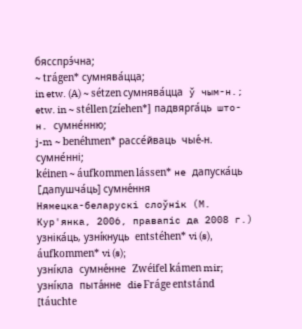бясспрэ́чна;
~ trágen* сумнява́цца;
in etw. (A) ~ sétzen сумнява́цца ў чым-н.;
etw. in ~ stéllen [zíehen*] падвярга́ць што-н. сумне́нню;
j-m ~ benéhmen* рассе́йваць чые́-н. сумне́нні;
kéinen ~ áufkommen lássen* не дапуска́ць [дапушча́ць] сумне́ння
Нямецка-беларускі слоўнік (М. Кур'янка, 2006, правапіс да 2008 г.)
узніка́ць, узні́кнуць entstéhen* vi (s), áufkommen* vi (s);
узні́кла сумне́нне Zwéifel kámen mir;
узні́кла пыта́нне die Fráge entstánd [táuchte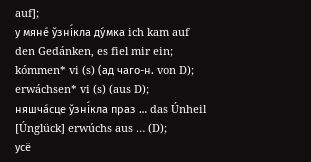auf];
у мяне́ ўзні́кла ду́мка ich kam auf den Gedánken, es fiel mir ein; kómmen* vi (s) (ад чаго-н. von D); erwáchsen* vi (s) (aus D);
няшча́сце ўзні́кла праз … das Únheil [Únglück] erwúchs aus … (D);
усё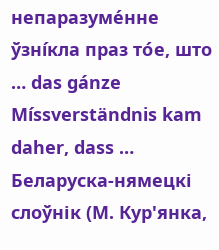непаразуме́нне ўзні́кла праз то́е, што … das gánze Míssverständnis kam daher, dass …
Беларуска-нямецкі слоўнік (М. Кур'янка,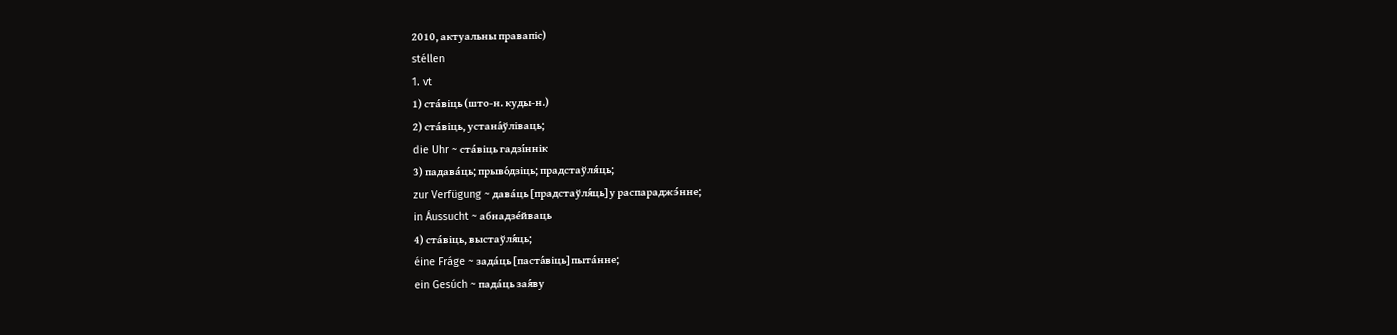2010, актуальны правапіс)
stéllen
1. vt
1) ста́віць (што-н. куды-н.)
2) ста́віць, устана́ўліваць;
die Uhr ~ ста́віць гадзі́ннік
3) падава́ць; прыво́дзіць; прадстаўля́ць;
zur Verfügung ~ дава́ць [прадстаўля́ць] у распараджэ́нне;
in Áussucht ~ абнадзе́йваць
4) ста́віць, выстаўля́ць;
éine Fráge ~ зада́ць [паста́віць] пыта́нне;
ein Gesúch ~ пада́ць зая́ву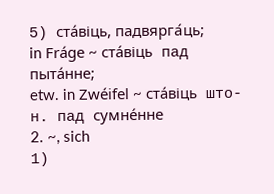5) ста́віць, падвярга́ць;
in Fráge ~ ста́віць пад пыта́нне;
etw. in Zwéifel ~ ста́віць што-н. пад сумне́нне
2. ~, sich
1)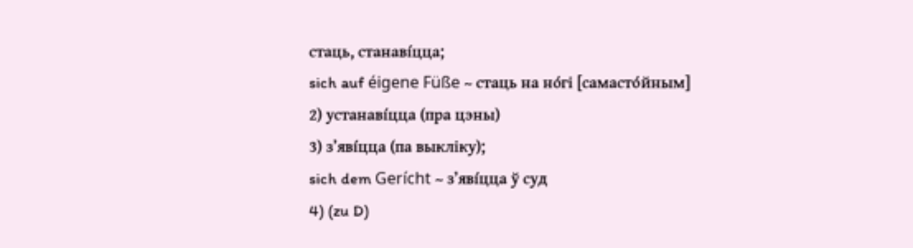стаць, станаві́цца;
sich auf éigene Füße ~ стаць на но́гі [самасто́йным]
2) устанаві́цца (пра цэны)
3) з’яві́цца (па выкліку);
sich dem Gerícht ~ з’яві́цца ў суд
4) (zu D)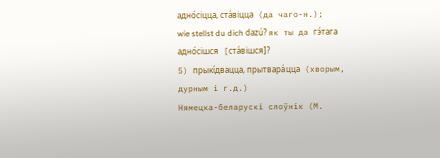адно́сіцца, ста́віцца (да чаго-н.);
wie stellst du dich dazú? як ты да гэ́тага адно́сішся [ста́вішся]?
5) прыкі́двацца, прытвара́цца (хворым, дурным і г.д.)
Нямецка-беларускі слоўнік (М.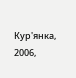Кур'янка, 2006,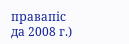правапіс да 2008 г.)